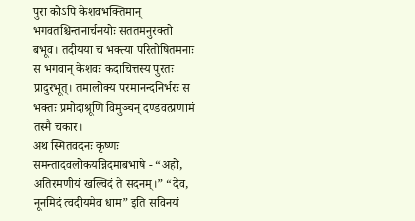पुरा कोऽपि केशवभक्तिमान् भगवतश्चिन्तनार्चनयोः सततमनुरक्तो बभूव। तदीयया च भक्त्या परितोषितमनाः स भगवान् केशवः कदाचित्तस्य पुरतः प्रादुरभूत्। तमालोक्य परमानन्दनिर्भरः स भक्तः प्रमोदाश्रूणि विमुञ्चन् दण्डवत्प्रणामं तस्मै चकार।
अथ स्मितवदनः कृष्णः समन्तादवलोकयन्निदमाबभाषे - “अहो, अतिरमणीयं खल्विदं ते सदनम्।” “देव, नूनमिदं त्वदीयमेव धाम” इति सविनयं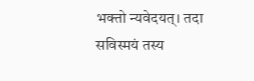भक्तो न्यवेदयत्। तदा सविस्मयं तस्य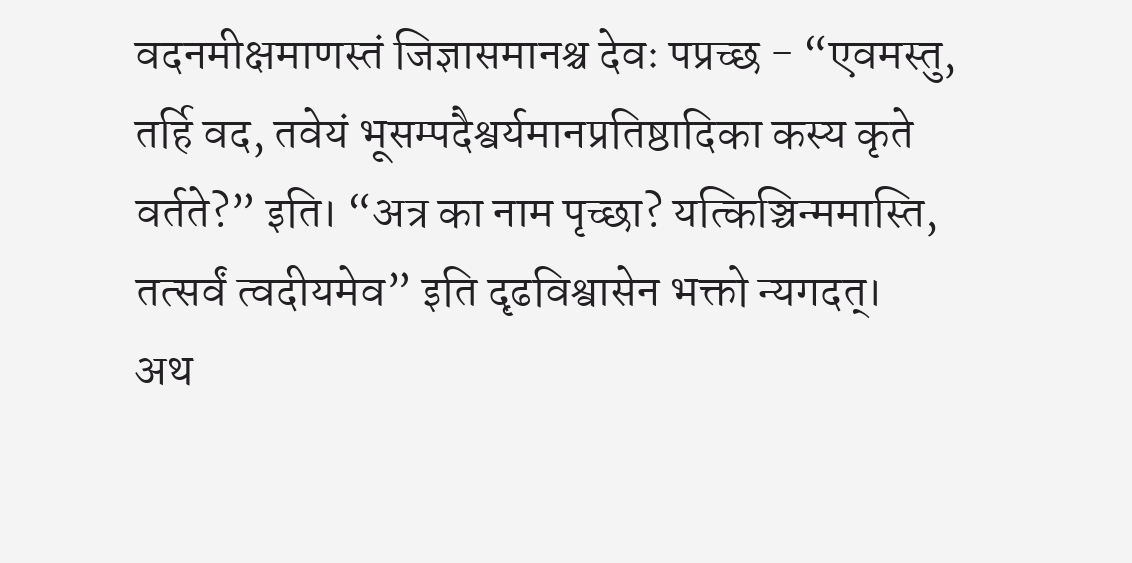वदनमीक्षमाणस्तं जिज्ञासमानश्च देवः पप्रच्छ - “एवमस्तु, तर्हि वद, तवेयं भूसम्पदैश्वर्यमानप्रतिष्ठादिका कस्य कृते वर्तते?” इति। “अत्र का नाम पृच्छा? यत्किञ्चिन्ममास्ति, तत्सर्वं त्वदीयमेव” इति दृढविश्वासेन भक्तो न्यगदत्।
अथ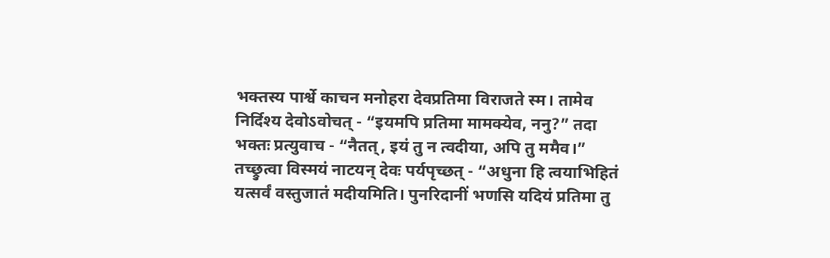भक्तस्य पार्श्वे काचन मनोहरा देवप्रतिमा विराजते स्म। तामेव निर्दिश्य देवोऽवोचत् - “इयमपि प्रतिमा मामक्येव, ननु?” तदा भक्तः प्रत्युवाच - “नैतत्, इयं तु न त्वदीया, अपि तु ममैव।” तच्छ्रुत्वा विस्मयं नाटयन् देवः पर्यपृच्छत् - “अधुना हि त्वयाभिहितं यत्सर्वं वस्तुजातं मदीयमिति। पुनरिदानीं भणसि यदियं प्रतिमा तु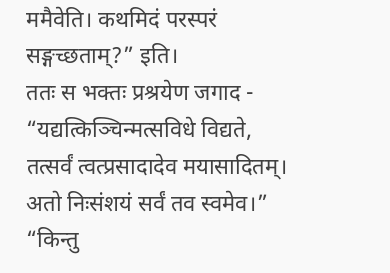ममैवेति। कथमिदं परस्परं सङ्गच्छताम्?” इति।
ततः स भक्तः प्रश्रयेण जगाद - “यद्यत्किञ्चिन्मत्सविधे विद्यते, तत्सर्वं त्वत्प्रसादादेव मयासादितम्। अतो निःसंशयं सर्वं तव स्वमेव।” “किन्तु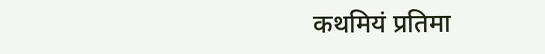कथमियं प्रतिमा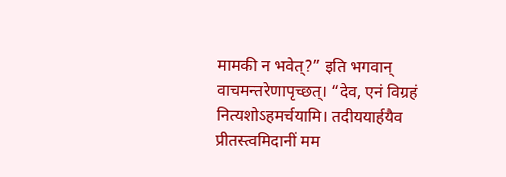मामकी न भवेत्?” इति भगवान् वाचमन्तरेणापृच्छत्। “देव, एनं विग्रहं नित्यशोऽहमर्चयामि। तदीययार्हयैव प्रीतस्त्वमिदानीं मम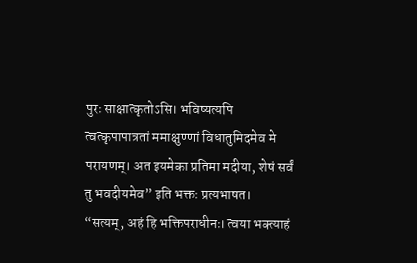पुरः साक्षात्कृतोऽसि। भविष्यत्यपि त्वत्कृपापात्रतां ममाक्षुण्णां विधातुमिदमेव मे परायणम्। अत इयमेका प्रतिमा मदीया, शेषं सर्वं तु भवदीयमेव” इति भक्तः प्रत्यभाषत।
“सत्यम्, अहं हि भक्तिपराधीनः। त्वया भक्त्याहं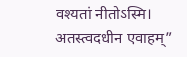वश्यतां नीतोऽस्मि। अतस्त्वदधीन एवाहम्”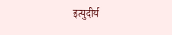इत्युदीर्य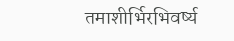तमाशीर्भिरभिवर्ष्य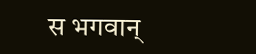स भगवान्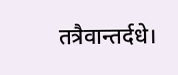तत्रैवान्तर्दधे।